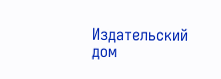Издательский дом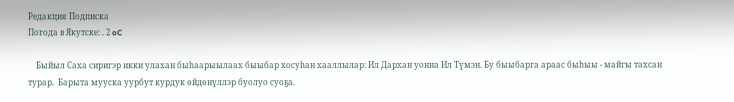Редакция Подписка
Погода в Якутске: . 2 oC

    Быйыл Саха сиригэр икки улахан быһаарыылаах быыбар хосуһан хааллылар: Ил Дархан уонна Ил Түмэн. Бу быыбарга араас быһыы - майгы тахсан турар.  Барыта мууска уурбут курдук өйдөнүллэр буолуо суоҕа.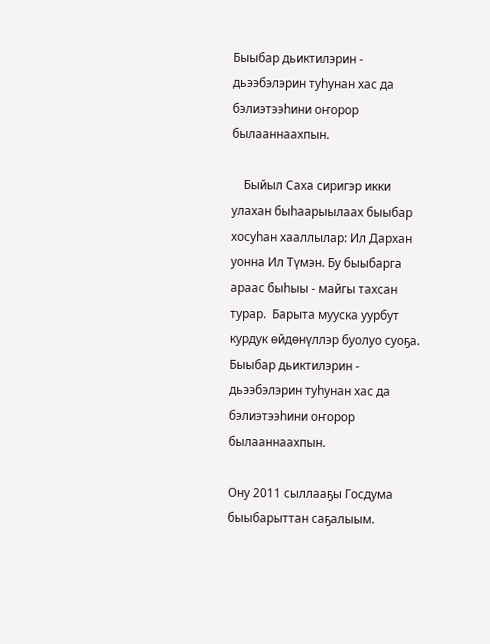Быыбар дьиктилэрин - дьээбэлэрин туһунан хас да бэлиэтээһини оҥорор былааннаахпын.

    Быйыл Саха сиригэр икки улахан быһаарыылаах быыбар хосуһан хааллылар: Ил Дархан уонна Ил Түмэн. Бу быыбарга араас быһыы - майгы тахсан турар.  Барыта мууска уурбут курдук өйдөнүллэр буолуо суоҕа. Быыбар дьиктилэрин - дьээбэлэрин туһунан хас да бэлиэтээһини оҥорор былааннаахпын.

Ону 2011 сыллааҕы Госдума быыбарыттан саҕалыым.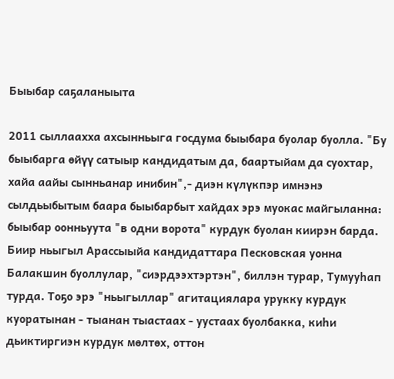Быыбар саҕаланыыта

2011 сыллаахха ахсынньыга госдума быыбара буолар буолла. "Бу быыбарга өйүү сатыыр кандидатым да, баартыйам да суохтар, хайа аайы сынньанар инибин",- диэн күлүкпэр имнэнэ сылдьыбытым баара быыбарбыт хайдах эрэ муокас майгыланна: быыбар оонньуута "в одни ворота" курдук буолан киирэн барда. Биир ньыгыл Арассыыйа кандидаттара Песковская уонна Балакшин буоллулар, "сиэрдээхтэртэн", биллэн турар, Тумууһап турда. Тоҕо эрэ "ньыгыллар" агитациялара урукку курдук куоратынан - тыанан тыастаах - уустаах буолбакка, киһи дьиктиргиэн курдук мөлтөх, оттон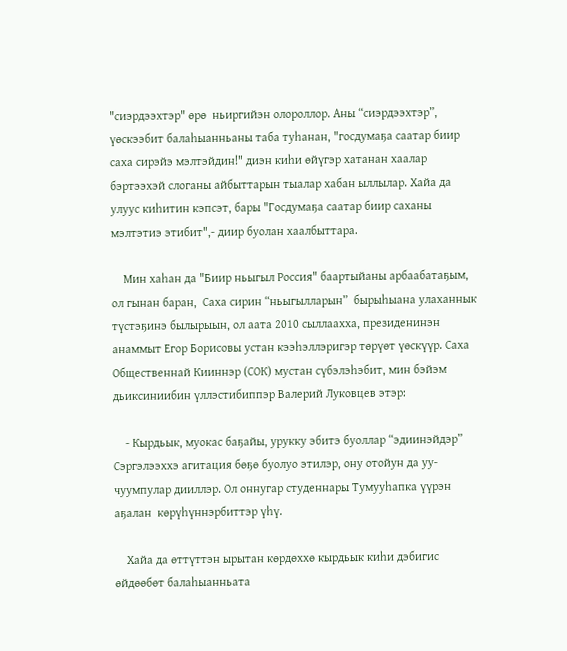"сиэрдээхтэр" өрө  ньиргийэн олороллор. Аны “сиэрдээхтэр”, үөскээбит балаһыанньаны таба туһанан, "госдумаҕа саатар биир саха сирэйэ мэлтэйдин!" диэн киһи өйүгэр хатанан хаалар бэртээхэй слоганы айбыттарын тыалар хабан ыллылар. Хайа да улуус киһитин кэпсэт, бары "Госдумаҕа саатар биир саханы мэлтэтиэ этибит",- диир буолан хаалбыттара.

    Мин хаһан да "Биир ньыгыл Россия" баартыйаны арбаабатаҕым,  ол гынан баран,  Саха сирин “ньыгылларын”  бырыһыана улаханнык түстэҕинэ былырыын, ол аата 2010 сыллаахха, президенинэн анаммыт Егор Борисовы устан кээһэллэригэр төрүөт үөскүүр. Саха Общественнай Кииннэр (СОК) мустан сүбэлэһэбит, мин бэйэм дьиксиниибин үллэстибиппэр Валерий Луковцев этэр:

    - Кырдьык, муокас баҕайы, урукку эбитэ буоллар “эдиинэйдэр” Сэргэлээххэ агитация бөҕө буолуо этилэр, ону отойун да уу-чуумпулар дииллэр. Ол оннугар студеннары Тумууһапка үүрэн аҕалан  көрүһүннэрбиттэр үһү.

    Хайа да өттүттэн ырытан көрдөххө кырдьык киһи дэбигис өйдөөбөт балаһыанньата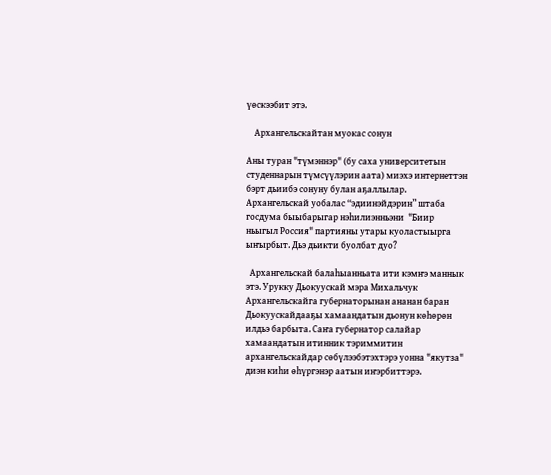үөскээбит этэ.

    Архангельскайтан муокас сонун

Аны туран "түмэннэр" (бу саха университетын студеннарын түмсүүлэрин аата) миэхэ интернеттэн бэрт дьиибэ сонуну булан аҕаллылар. Архангельскай уобалас “эдиинэйдэрин” штаба госдума быыбарыгар нэһилиэнньэни  "Биир ньыгыл Россия" партияны утары куоластыырга ыҥырбыт. Дьэ дьикти буолбат дуо?

  Архангельскай балаһыанньата ити кэмҥэ маннык этэ. Урукку Дьокуускай мэра Михальчук Архангельскайга губернаторынан ананан баран Дьокуускайдааҕы хамаандатын дьонун көһөрөн илдьэ барбыта. Саҥа губернатор салайар хамаандатын итинник тэриммитин архангельскайдар сөбүлээбэтэхтэрэ уонна "якутза" диэн киһи өһүргэнэр аатын иҥэрбиттэрэ.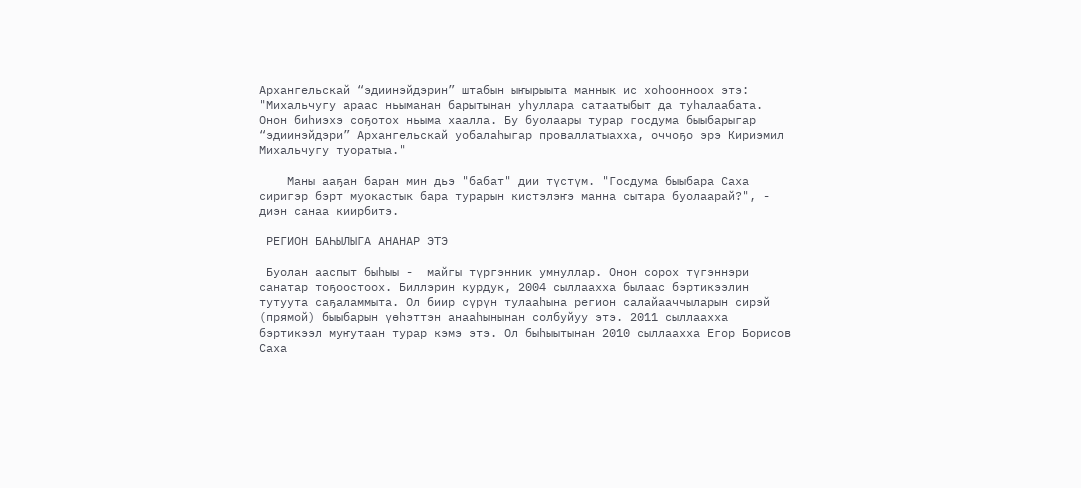Архангельскай “эдиинэйдэрин” штабын ыҥырыыта маннык ис хоһоонноох этэ: "Михальчугу араас ньыманан барытынан уһуллара сатаатыбыт да туһалаабата. Онон биһиэхэ соҕотох ньыма хаалла. Бу буолаары турар госдума быыбарыгар “эдиинэйдэри” Архангельскай уобалаһыгар проваллатыахха, оччоҕо эрэ Кириэмил Михальчугу туоратыа."

    Маны ааҕан баран мин дьэ "бабат" дии түстүм. "Госдума быыбара Саха сиригэр бэрт муокастык бара турарын кистэлэҥэ манна сытара буолаарай?", - диэн санаа киирбитэ.

 РЕГИОН БАҺЫЛЫГА АНАНАР ЭТЭ

 Буолан ааспыт быһыы -  майгы түргэнник умнуллар. Онон сорох түгэннэри санатар тоҕоостоох. Биллэрин курдук, 2004 сыллаахха былаас бэртикээлин тутуута саҕаламмыта. Ол биир сүрүн тулааһына регион салайааччыларын сирэй (прямой) быыбарын үөһэттэн анааһынынан солбуйуу этэ. 2011 сыллаахха бэртикээл муҥутаан турар кэмэ этэ. Ол быһыытынан 2010 сыллаахха Егор Борисов Саха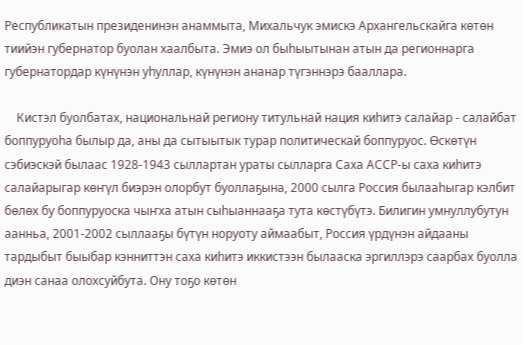Республикатын президенинэн анаммыта, Михальчук эмискэ Архангельскайга көтөн тиийэн губернатор буолан хаалбыта. Эмиэ ол быһыытынан атын да регионнарга губернатордар күнүнэн уһуллар, күнүнэн ананар түгэннэрэ бааллара.

    Кистэл буолбатах, национальнай региону титульнай нация киһитэ салайар - салайбат боппуруоһа былыр да, аны да сытыытык турар политическай боппуруос. Өскөтүн сэбиэскэй былаас 1928-1943 сыллартан ураты сылларга Саха АССР-ы саха киһитэ салайарыгар көҥүл биэрэн олорбут буоллаҕына, 2000 сылга Россия былааһыгар кэлбит бөлөх бу боппуруоска чыҥха атын сыһыаннааҕа тута көстүбүтэ. Билигин умнуллубутун аанньа, 2001-2002 сыллааҕы бүтүн норуоту аймаабыт, Россия үрдүнэн айдааны тардыбыт быыбар кэнниттэн саха киһитэ иккистээн былааска эргиллэрэ саарбах буолла диэн санаа олохсуйбута. Ону тоҕо көтөн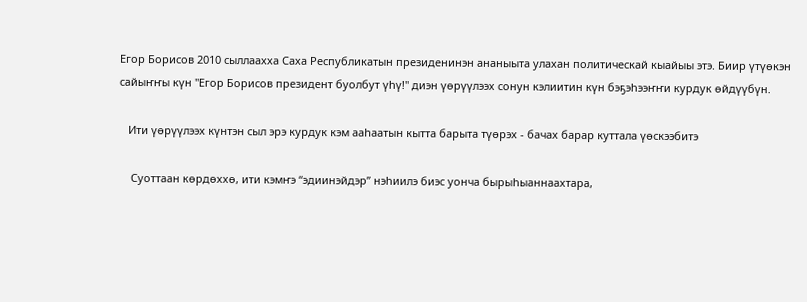Егор Борисов 2010 сыллаахха Саха Республикатын президенинэн ананыыта улахан политическай кыайыы этэ. Биир үтүөкэн сайыҥҥы күн "Егор Борисов президент буолбут үһү!" диэн үөрүүлээх сонун кэлиитин күн бэҕэһээҥҥи курдук өйдүүбүн.

   Ити үөрүүлээх күнтэн сыл эрэ курдук кэм ааһаатын кытта барыта түөрэх - бачах барар куттала үөскээбитэ

    Суоттаан көрдөххө, ити кэмҥэ “эдиинэйдэр” нэһиилэ биэс уонча бырыһыаннаахтара,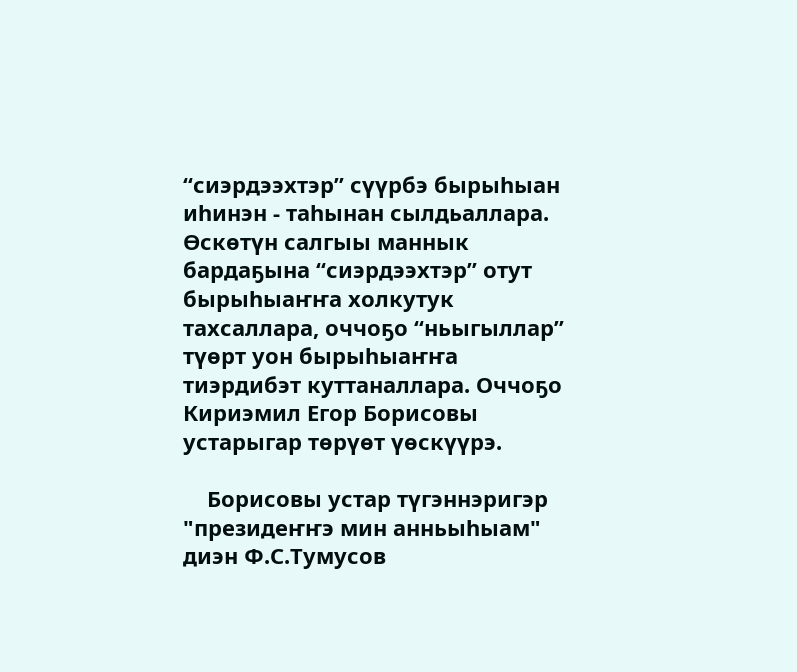“сиэрдээхтэр” сүүрбэ бырыһыан иһинэн - таһынан сылдьаллара. Өскөтүн салгыы маннык бардаҕына “сиэрдээхтэр” отут бырыһыаҥҥа холкутук тахсаллара, оччоҕо “ньыгыллар” түөрт уон бырыһыаҥҥа тиэрдибэт куттаналлара. Оччоҕо Кириэмил Егор Борисовы устарыгар төрүөт үөскүүрэ.

    Борисовы устар түгэннэригэр "президеҥҥэ мин анньыһыам" диэн Ф.С.Тумусов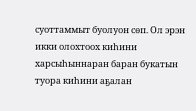суоттаммыт буолуон сөп. Ол эрэн икки олохтоох киһини  харсыһыннаран баран букатын туора киһини аҕалан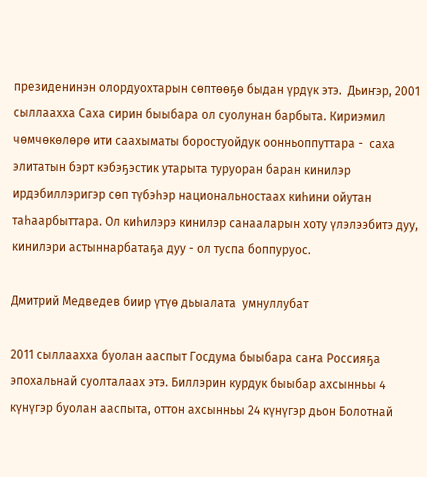президенинэн олордуохтарын сөптөөҕө быдан үрдүк этэ.  Дьиҥэр, 2001 сыллаахха Саха сирин быыбара ол суолунан барбыта. Кириэмил чөмчөкөлөрө ити саахыматы боростуойдук оонньоппуттара -  саха элитатын бэрт кэбэҕэстик утарыта туруоран баран кинилэр ирдэбиллэригэр сөп түбэһэр национальностаах киһини ойутан таһаарбыттара. Ол киһилэрэ кинилэр санааларын хоту үлэлээбитэ дуу, кинилэри астыннарбатаҕа дуу - ол туспа боппуруос.

Дмитрий Медведев биир үтүө дьыалата  умнуллубат

2011 сыллаахха буолан ааспыт Госдума быыбара саҥа Россияҕа эпохальнай суолталаах этэ. Биллэрин курдук быыбар ахсынньы 4 күнүгэр буолан ааспыта, оттон ахсынньы 24 күнүгэр дьон Болотнай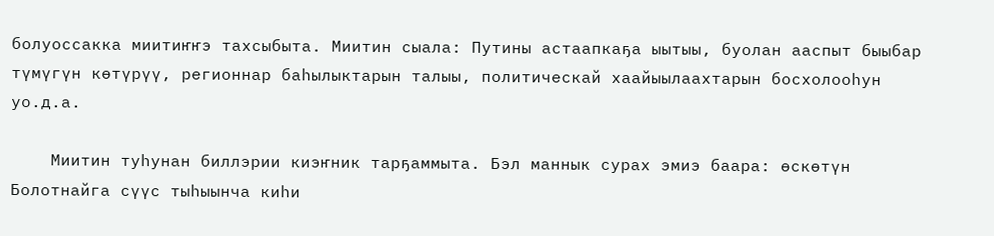болуоссакка миитиҥҥэ тахсыбыта. Миитин сыала: Путины астаапкаҕа ыытыы, буолан ааспыт быыбар түмүгүн көтүрүү, регионнар баһылыктарын талыы, политическай хаайыылаахтарын босхолооһун уо.д.а.

    Миитин туһунан биллэрии киэҥник тарҕаммыта. Бэл маннык сурах эмиэ баара: өскөтүн Болотнайга сүүс тыһыынча киһи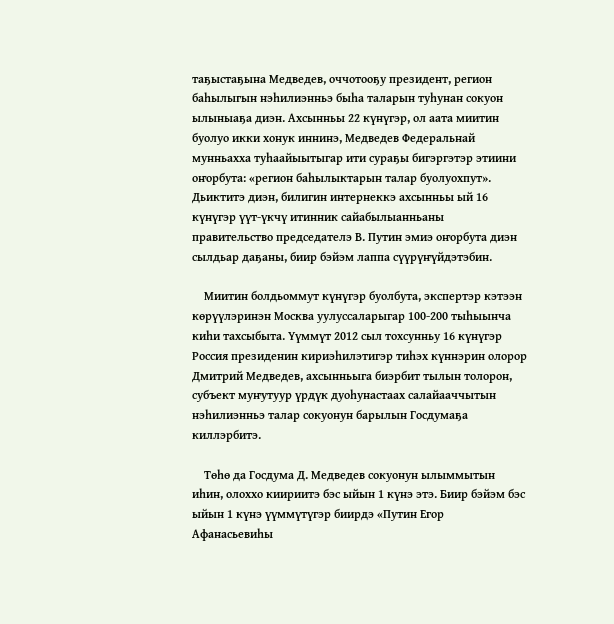таҕыстаҕына Медведев, оччотооҕу президент, регион баһылыгын нэһилиэнньэ быһа таларын туһунан сокуон ылыныаҕа диэн. Ахсынньы 22 күнүгэр, ол аата миитин буолуо икки хонук иннинэ, Медведев Федеральнай мунньахха туһаайыытыгар ити сураҕы бигэргэтэр этиини оҥорбута: «регион баһылыктарын талар буолуохпут». Дьиктитэ диэн, билигин интернеккэ ахсынньы ый 16 күнүгэр үүт-үкчү итинник сайабылыанньаны правительство председателэ В. Путин эмиэ оҥорбута диэн сылдьар даҕаны, биир бэйэм лаппа сүүрүҥүйдэтэбин.

    Миитин болдьоммут күнүгэр буолбута, экспертэр кэтээн көрүүлэринэн Москва уулуссаларыгар 100-200 тыһыынча киһи тахсыбыта. Үүммүт 2012 сыл тохсунньу 16 күнүгэр Россия президенин кириэһилэтигэр тиһэх күннэрин олорор Дмитрий Медведев, ахсынньыга биэрбит тылын толорон, субъект муҥутуур үрдүк дуоһунастаах салайааччытын нэһилиэнньэ талар сокуонун барылын Госдумаҕа киллэрбитэ.

    Төһө да Госдума Д. Медведев сокуонун ылыммытын иһин, олоххо киириитэ бэс ыйын 1 күнэ этэ. Биир бэйэм бэс ыйын 1 күнэ үүммүтүгэр биирдэ «Путин Егор Афанасьевиһы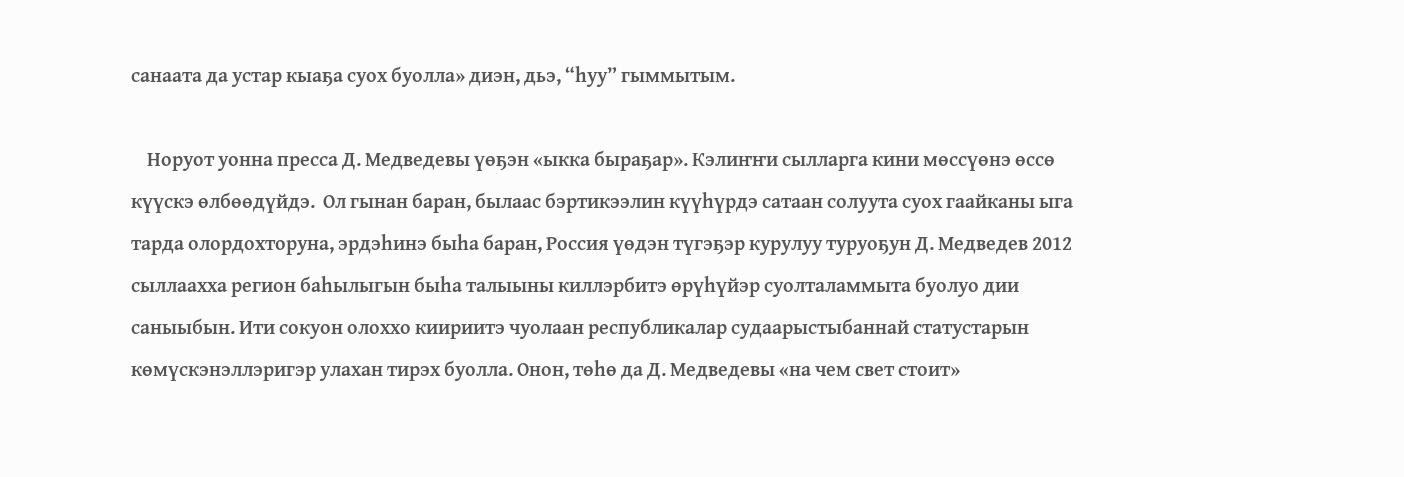санаата да устар кыаҕа суох буолла» диэн, дьэ, “һуу” гыммытым.

    Норуот уонна пресса Д. Медведевы үөҕэн «ыкка быраҕар». Кэлиҥҥи сылларга кини мөссүөнэ өссө күүскэ өлбөөдүйдэ.  Ол гынан баран, былаас бэртикээлин күүһүрдэ сатаан солуута суох гаайканы ыга тарда олордохторуна, эрдэһинэ быһа баран, Россия үөдэн түгэҕэр курулуу туруоҕун Д. Медведев 2012 сыллаахха регион баһылыгын быһа талыыны киллэрбитэ өрүһүйэр суолталаммыта буолуо дии саныыбын. Ити сокуон олоххо киириитэ чуолаан республикалар судаарыстыбаннай статустарын көмүскэнэллэригэр улахан тирэх буолла. Онон, төһө да Д. Медведевы «на чем свет стоит»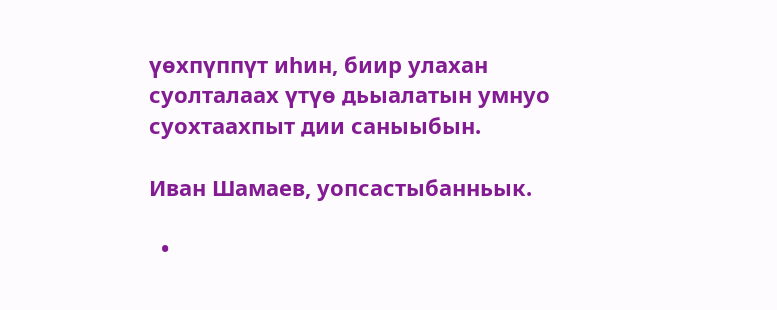үөхпүппүт иһин, биир улахан суолталаах үтүө дьыалатын умнуо суохтаахпыт дии саныыбын.

Иван Шамаев, уопсастыбанньык.

  •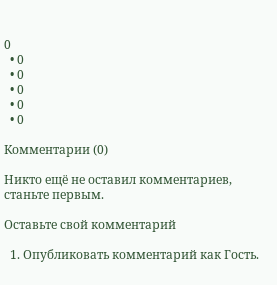0
  • 0
  • 0
  • 0
  • 0
  • 0

Комментарии (0)

Никто ещё не оставил комментариев, станьте первым.

Оставьте свой комментарий

  1. Опубликовать комментарий как Гость.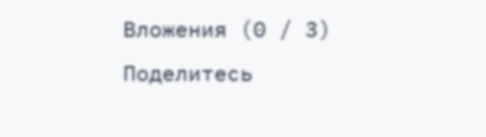Вложения (0 / 3)
Поделитесь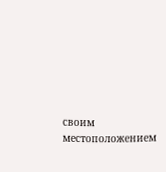своим местоположением